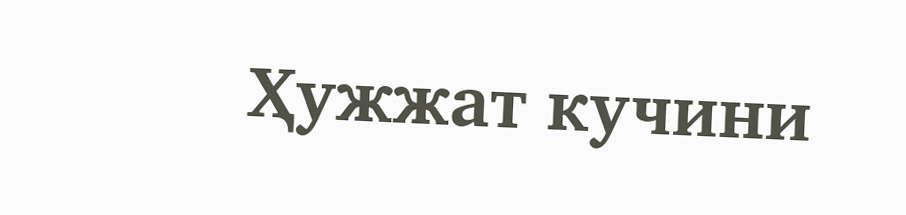Ҳужжат кучини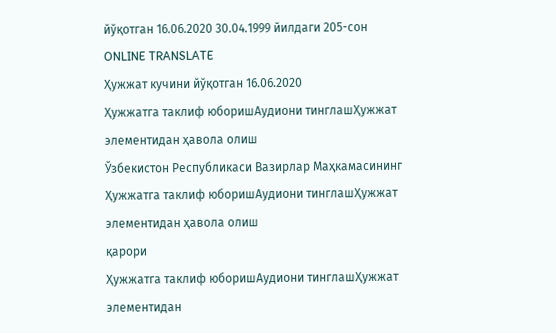йўқотган 16.06.2020 30.04.1999 йилдаги 205-сон
ONLINE TRANSLATE
Ҳужжат кучини йўқотган 16.06.2020
Ҳужжатга таклиф юборишАудиони тинглашҲужжат элементидан ҳавола олиш
Ўзбекистон Республикаси Вазирлар Маҳкамасининг
Ҳужжатга таклиф юборишАудиони тинглашҲужжат элементидан ҳавола олиш
қарори
Ҳужжатга таклиф юборишАудиони тинглашҲужжат элементидан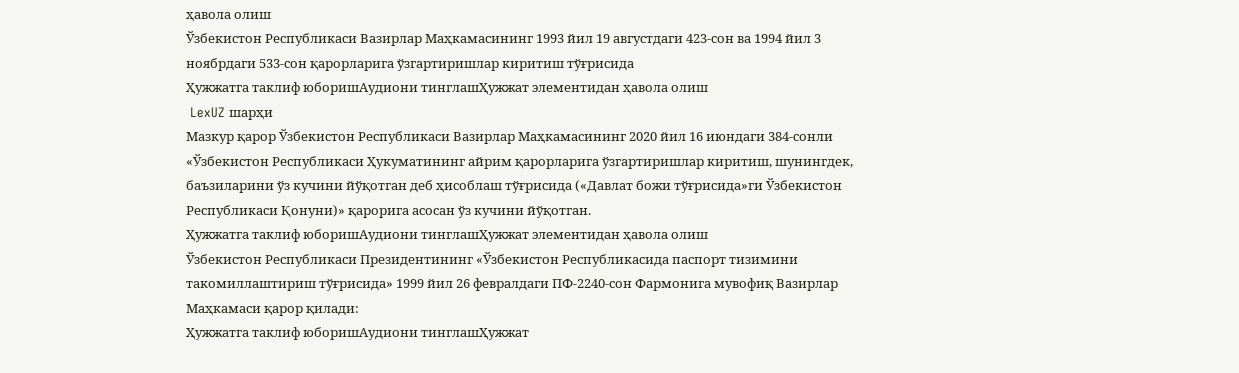ҳавола олиш
Ўзбекистон Республикаси Вазирлар Маҳкамасининг 1993 йил 19 августдаги 423-сон ва 1994 йил 3 ноябрдаги 533-сон қарорларига ўзгартиришлар киритиш тўғрисида
Ҳужжатга таклиф юборишАудиони тинглашҲужжат элементидан ҳавола олиш
 LexUZ шарҳи
Мазкур қарор Ўзбекистон Республикаси Вазирлар Маҳкамасининг 2020 йил 16 июндаги 384-сонли «Ўзбекистон Республикаси Ҳукуматининг айрим қарорларига ўзгартиришлар киритиш, шунингдек, баъзиларини ўз кучини йўқотган деб ҳисоблаш тўғрисида («Давлат божи тўғрисида»ги Ўзбекистон Республикаси Қонуни)» қарорига асосан ўз кучини йўқотган.
Ҳужжатга таклиф юборишАудиони тинглашҲужжат элементидан ҳавола олиш
Ўзбекистон Республикаси Президентининг «Ўзбекистон Республикасида паспорт тизимини такомиллаштириш тўғрисида» 1999 йил 26 февралдаги ПФ-2240-сон Фармонига мувофиқ Вазирлар Маҳкамаси қарор қилади:
Ҳужжатга таклиф юборишАудиони тинглашҲужжат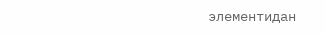элементидан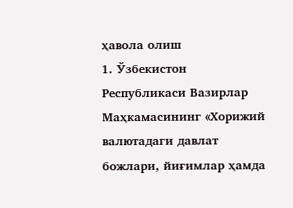ҳавола олиш
1. Ўзбекистон Республикаси Вазирлар Маҳкамасининг «Хорижий валютадаги давлат божлари, йиғимлар ҳамда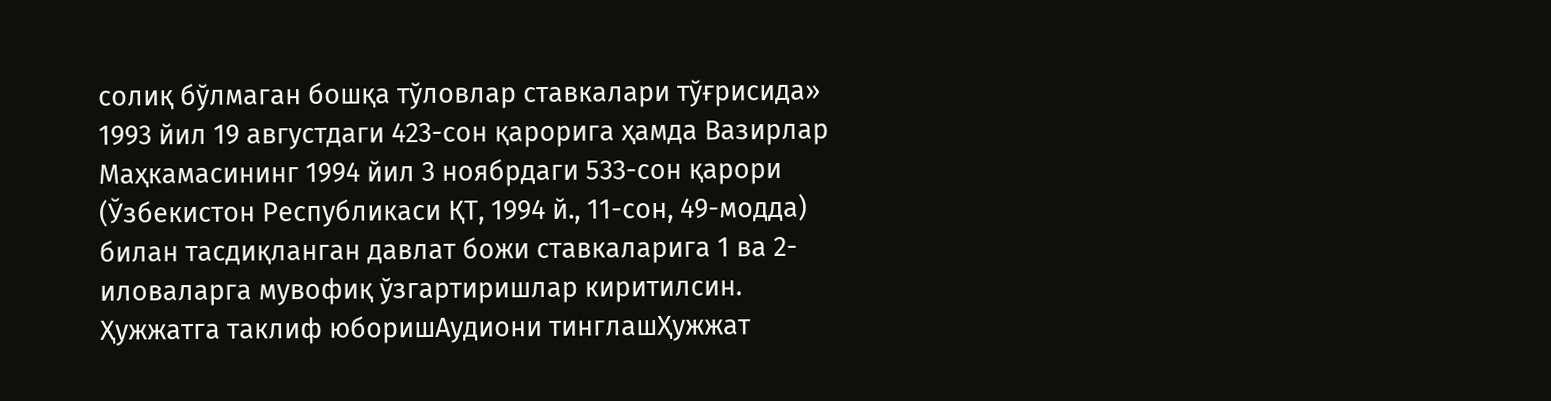солиқ бўлмаган бошқа тўловлар ставкалари тўғрисида» 1993 йил 19 августдаги 423-сон қарорига ҳамда Вазирлар Маҳкамасининг 1994 йил 3 ноябрдаги 533-сон қарори (Ўзбекистон Республикаси ҚТ, 1994 й., 11-сон, 49-модда) билан тасдиқланган давлат божи ставкаларига 1 ва 2-иловаларга мувофиқ ўзгартиришлар киритилсин.
Ҳужжатга таклиф юборишАудиони тинглашҲужжат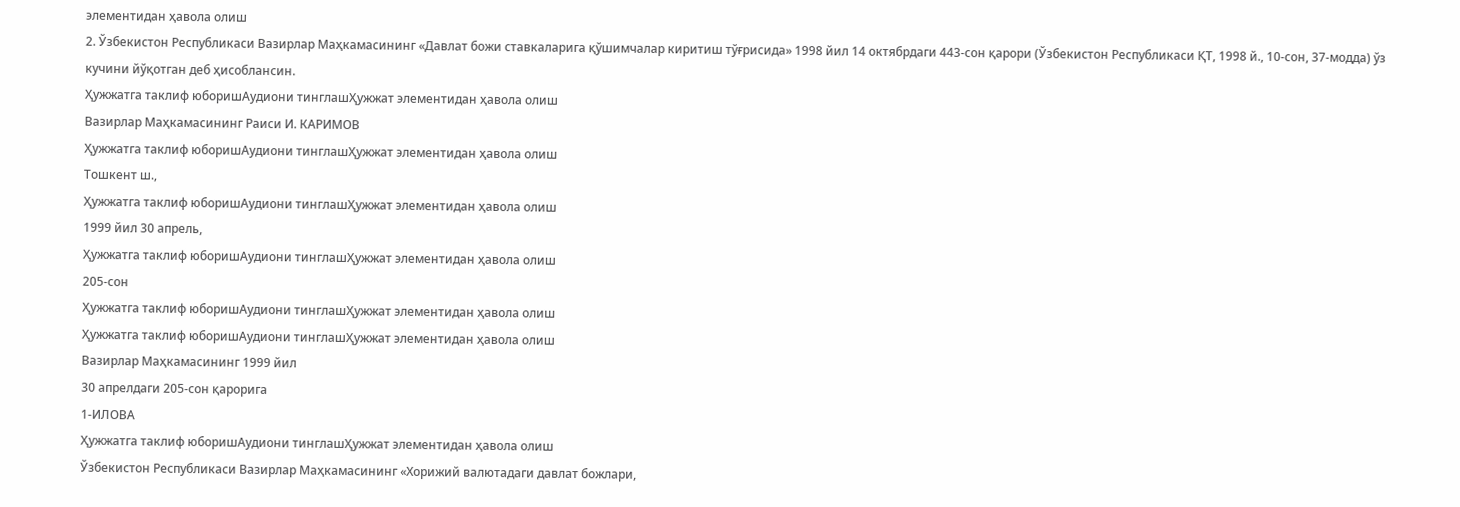элементидан ҳавола олиш
2. Ўзбекистон Республикаси Вазирлар Маҳкамасининг «Давлат божи ставкаларига қўшимчалар киритиш тўғрисида» 1998 йил 14 октябрдаги 443-сон қарори (Ўзбекистон Республикаси ҚТ, 1998 й., 10-сон, 37-модда) ўз кучини йўқотган деб ҳисоблансин.
Ҳужжатга таклиф юборишАудиони тинглашҲужжат элементидан ҳавола олиш
Вазирлар Маҳкамасининг Раиси И. КАРИМОВ
Ҳужжатга таклиф юборишАудиони тинглашҲужжат элементидан ҳавола олиш
Тошкент ш.,
Ҳужжатга таклиф юборишАудиони тинглашҲужжат элементидан ҳавола олиш
1999 йил 30 апрель,
Ҳужжатга таклиф юборишАудиони тинглашҲужжат элементидан ҳавола олиш
205-сон
Ҳужжатга таклиф юборишАудиони тинглашҲужжат элементидан ҳавола олиш
Ҳужжатга таклиф юборишАудиони тинглашҲужжат элементидан ҳавола олиш
Вазирлар Маҳкамасининг 1999 йил
30 апрелдаги 205-сон қарорига
1-ИЛОВА
Ҳужжатга таклиф юборишАудиони тинглашҲужжат элементидан ҳавола олиш
Ўзбекистон Республикаси Вазирлар Маҳкамасининг «Хорижий валютадаги давлат божлари,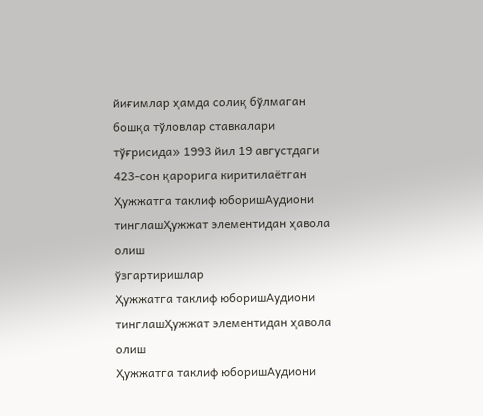йиғимлар ҳамда солиқ бўлмаган бошқа тўловлар ставкалари тўғрисида» 1993 йил 19 августдаги 423-сон қарорига киритилаётган
Ҳужжатга таклиф юборишАудиони тинглашҲужжат элементидан ҳавола олиш
ўзгартиришлар
Ҳужжатга таклиф юборишАудиони тинглашҲужжат элементидан ҳавола олиш
Ҳужжатга таклиф юборишАудиони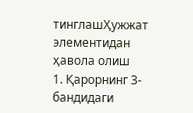тинглашҲужжат элементидан ҳавола олиш
1. Қарорнинг 3-бандидаги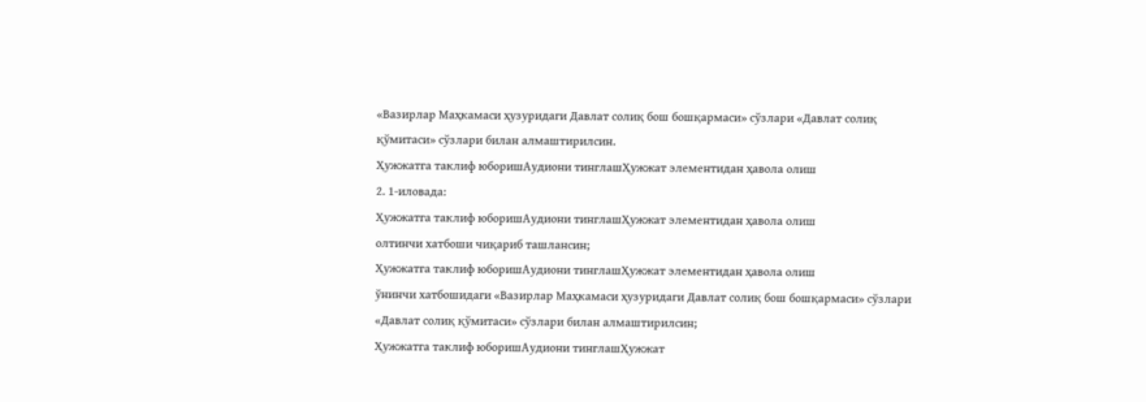«Вазирлар Маҳкамаси ҳузуридаги Давлат солиқ бош бошқармаси» сўзлари «Давлат солиқ қўмитаси» сўзлари билан алмаштирилсин.
Ҳужжатга таклиф юборишАудиони тинглашҲужжат элементидан ҳавола олиш
2. 1-иловада:
Ҳужжатга таклиф юборишАудиони тинглашҲужжат элементидан ҳавола олиш
олтинчи хатбоши чиқариб ташлансин;
Ҳужжатга таклиф юборишАудиони тинглашҲужжат элементидан ҳавола олиш
ўнинчи хатбошидаги «Вазирлар Маҳкамаси ҳузуридаги Давлат солиқ бош бошқармаси» сўзлари «Давлат солиқ қўмитаси» сўзлари билан алмаштирилсин;
Ҳужжатга таклиф юборишАудиони тинглашҲужжат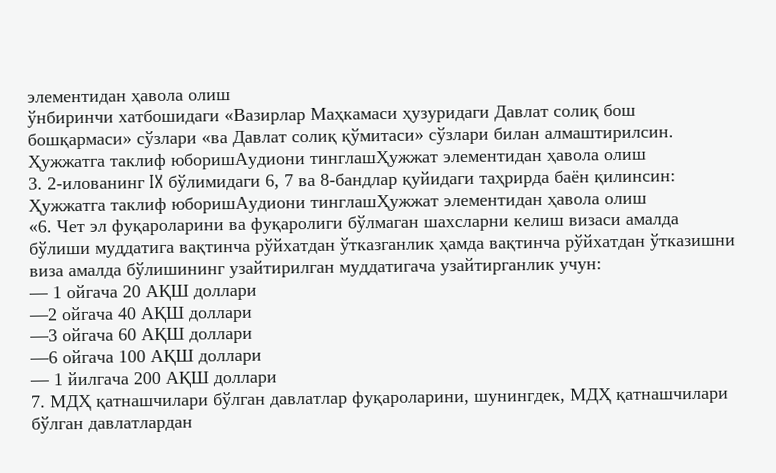элементидан ҳавола олиш
ўнбиринчи хатбошидаги «Вазирлар Маҳкамаси ҳузуридаги Давлат солиқ бош бошқармаси» сўзлари «ва Давлат солиқ қўмитаси» сўзлари билан алмаштирилсин.
Ҳужжатга таклиф юборишАудиони тинглашҲужжат элементидан ҳавола олиш
3. 2-илованинг IX бўлимидаги 6, 7 ва 8-бандлар қуйидаги таҳрирда баён қилинсин:
Ҳужжатга таклиф юборишАудиони тинглашҲужжат элементидан ҳавола олиш
«6. Чет эл фуқароларини ва фуқаролиги бўлмаган шахсларни келиш визаси амалда бўлиши муддатига вақтинча рўйхатдан ўтказганлик ҳамда вақтинча рўйхатдан ўтказишни виза амалда бўлишининг узайтирилган муддатигача узайтирганлик учун:
— 1 ойгача 20 АҚШ доллари
—2 ойгача 40 АҚШ доллари
—3 ойгача 60 АҚШ доллари
—6 ойгача 100 АҚШ доллари
— 1 йилгача 200 АҚШ доллари
7. МДҲ қатнашчилари бўлган давлатлар фуқароларини, шунингдек, МДҲ қатнашчилари бўлган давлатлардан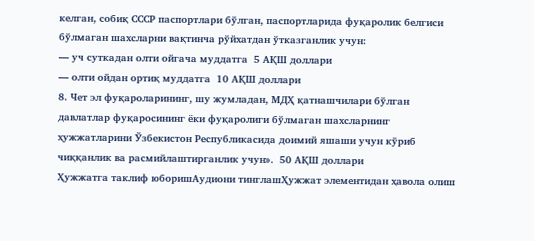келган, собиқ СССР паспортлари бўлган, паспортларида фуқаролик белгиси бўлмаган шахсларни вақтинча рўйхатдан ўтказганлик учун:
— уч суткадан олти ойгача муддатга  5 АҚШ доллари
— олти ойдан ортиқ муддатга  10 АҚШ доллари
8. Чет эл фуқароларининг, шу жумладан, МДҲ қатнашчилари бўлган давлатлар фуқаросининг ёки фуқаролиги бўлмаган шахсларнинг ҳужжатларини Ўзбекистон Республикасида доимий яшаши учун кўриб чиққанлик ва расмийлаштирганлик учун».  50 АҚШ доллари
Ҳужжатга таклиф юборишАудиони тинглашҲужжат элементидан ҳавола олиш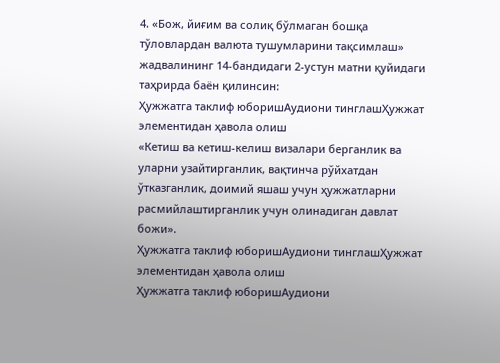4. «Бож, йиғим ва солиқ бўлмаган бошқа тўловлардан валюта тушумларини тақсимлаш» жадвалининг 14-бандидаги 2-устун матни қуйидаги таҳрирда баён қилинсин:
Ҳужжатга таклиф юборишАудиони тинглашҲужжат элементидан ҳавола олиш
«Кетиш ва кетиш-келиш визалари берганлик ва уларни узайтирганлик, вақтинча рўйхатдан ўтказганлик, доимий яшаш учун ҳужжатларни расмийлаштирганлик учун олинадиган давлат божи».
Ҳужжатга таклиф юборишАудиони тинглашҲужжат элементидан ҳавола олиш
Ҳужжатга таклиф юборишАудиони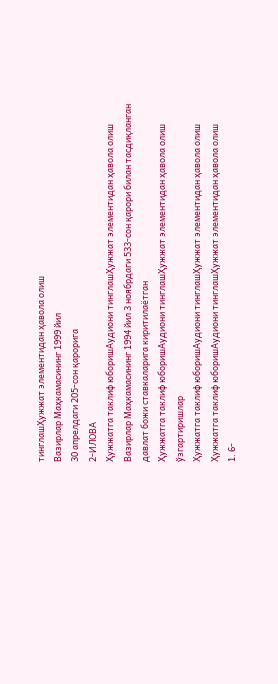тинглашҲужжат элементидан ҳавола олиш
Вазирлар Маҳкамасининг 1999 йил
30 апрелдаги 205-сон қарорига
2-ИЛОВА
Ҳужжатга таклиф юборишАудиони тинглашҲужжат элементидан ҳавола олиш
Вазирлар Маҳкамасининг 1994 йил 3 ноябрдаги 533-сон қарори билан тасдиқланган давлат божи ставкаларига киритилаётган
Ҳужжатга таклиф юборишАудиони тинглашҲужжат элементидан ҳавола олиш
ўзгартиришлар
Ҳужжатга таклиф юборишАудиони тинглашҲужжат элементидан ҳавола олиш
Ҳужжатга таклиф юборишАудиони тинглашҲужжат элементидан ҳавола олиш
1. 6-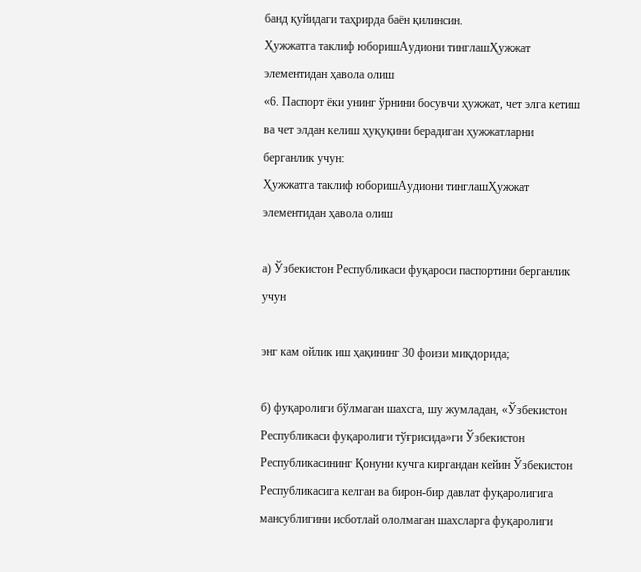банд қуйидаги таҳрирда баён қилинсин.
Ҳужжатга таклиф юборишАудиони тинглашҲужжат элементидан ҳавола олиш
«6. Паспорт ёки унинг ўрнини босувчи ҳужжат, чет элга кетиш ва чет элдан келиш ҳуқуқини берадиган ҳужжатларни берганлик учун:
Ҳужжатга таклиф юборишАудиони тинглашҲужжат элементидан ҳавола олиш

а) Ўзбекистон Республикаси фуқароси паспортини берганлик учун

энг кам ойлик иш ҳақининг 30 фоизи миқдорида;

б) фуқаролиги бўлмаган шахсга, шу жумладан, «Ўзбекистон Республикаси фуқаролиги тўғрисида»ги Ўзбекистон Республикасининг Қонуни кучга киргандан кейин Ўзбекистон Республикасига келган ва бирон-бир давлат фуқаролигига мансублигини исботлай ололмаган шахсларга фуқаролиги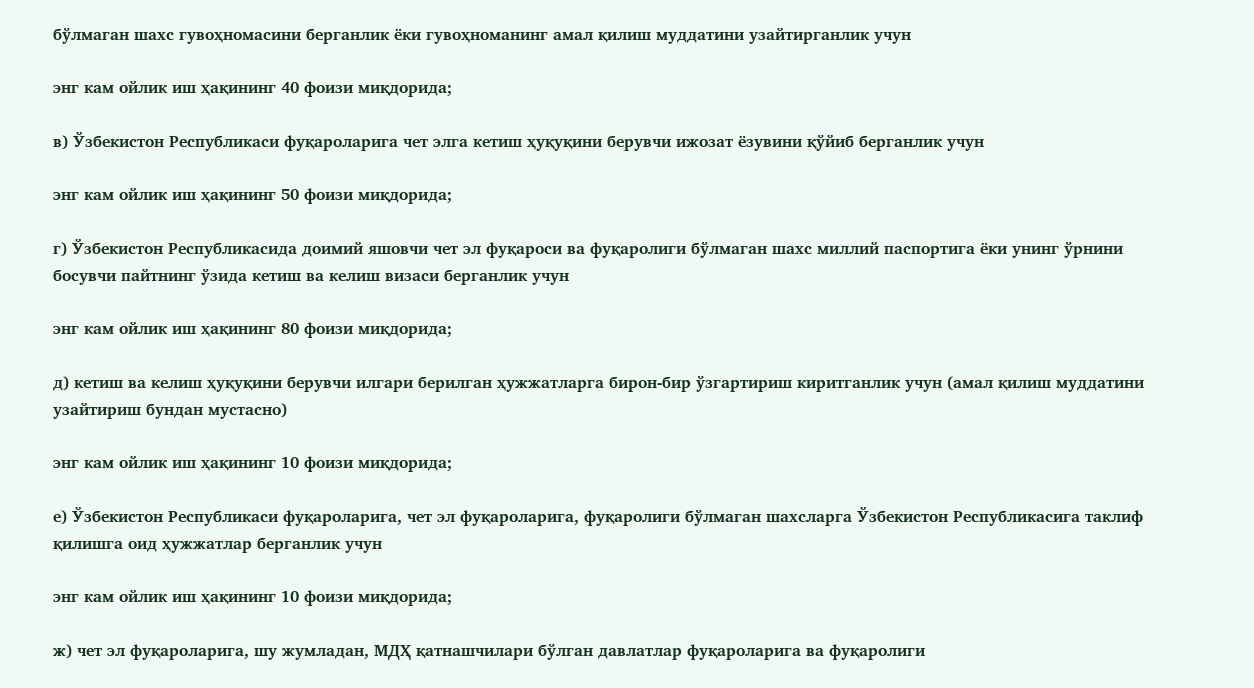бўлмаган шахс гувоҳномасини берганлик ёки гувоҳноманинг амал қилиш муддатини узайтирганлик учун

энг кам ойлик иш ҳақининг 40 фоизи миқдорида;

в) Ўзбекистон Республикаси фуқароларига чет элга кетиш ҳуқуқини берувчи ижозат ёзувини қўйиб берганлик учун

энг кам ойлик иш ҳақининг 50 фоизи миқдорида;

г) Ўзбекистон Республикасида доимий яшовчи чет эл фуқароси ва фуқаролиги бўлмаган шахс миллий паспортига ёки унинг ўрнини босувчи пайтнинг ўзида кетиш ва келиш визаси берганлик учун

энг кам ойлик иш ҳақининг 80 фоизи миқдорида;

д) кетиш ва келиш ҳуқуқини берувчи илгари берилган ҳужжатларга бирон-бир ўзгартириш киритганлик учун (амал қилиш муддатини узайтириш бундан мустасно)

энг кам ойлик иш ҳақининг 10 фоизи миқдорида;

е) Ўзбекистон Республикаси фуқароларига, чет эл фуқароларига, фуқаролиги бўлмаган шахсларга Ўзбекистон Республикасига таклиф қилишга оид ҳужжатлар берганлик учун

энг кам ойлик иш ҳақининг 10 фоизи миқдорида;

ж) чет эл фуқароларига, шу жумладан, МДҲ қатнашчилари бўлган давлатлар фуқароларига ва фуқаролиги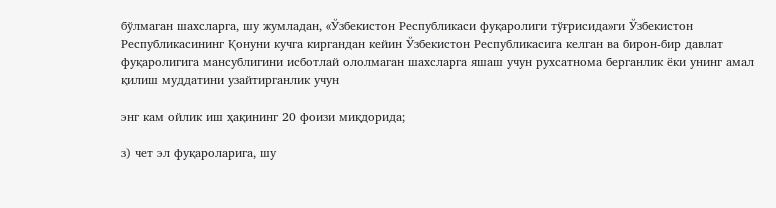бўлмаган шахсларга, шу жумладан, «Ўзбекистон Республикаси фуқаролиги тўғрисида»ги Ўзбекистон Республикасининг Қонуни кучга киргандан кейин Ўзбекистон Республикасига келган ва бирон-бир давлат фуқаролигига мансублигини исботлай ололмаган шахсларга яшаш учун рухсатнома берганлик ёки унинг амал қилиш муддатини узайтирганлик учун

энг кам ойлик иш ҳақининг 20 фоизи миқдорида;

з) чет эл фуқароларига, шу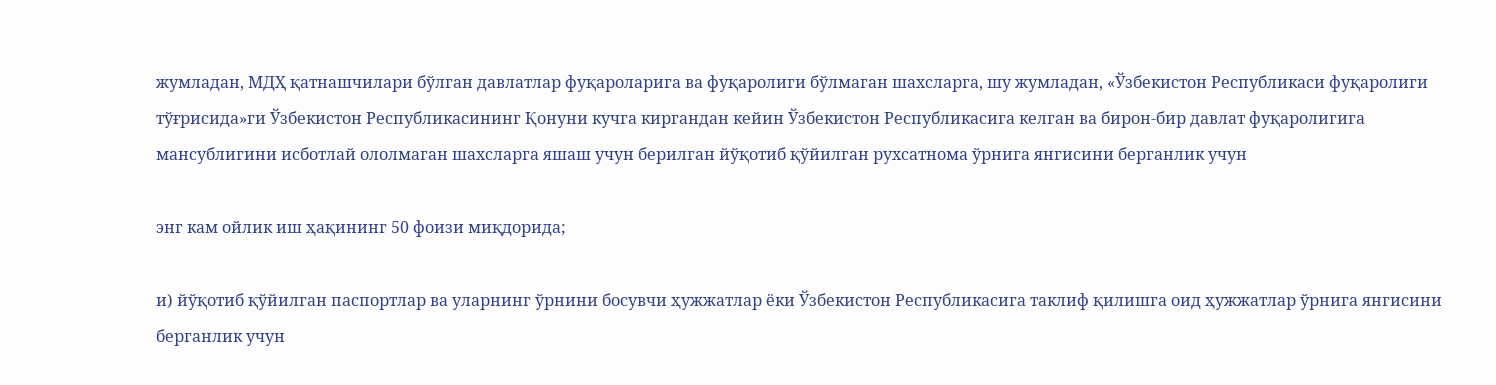жумладан, МДҲ қатнашчилари бўлган давлатлар фуқароларига ва фуқаролиги бўлмаган шахсларга, шу жумладан, «Ўзбекистон Республикаси фуқаролиги тўғрисида»ги Ўзбекистон Республикасининг Қонуни кучга киргандан кейин Ўзбекистон Республикасига келган ва бирон-бир давлат фуқаролигига мансублигини исботлай ололмаган шахсларга яшаш учун берилган йўқотиб қўйилган рухсатнома ўрнига янгисини берганлик учун

энг кам ойлик иш ҳақининг 50 фоизи миқдорида;

и) йўқотиб қўйилган паспортлар ва уларнинг ўрнини босувчи ҳужжатлар ёки Ўзбекистон Республикасига таклиф қилишга оид ҳужжатлар ўрнига янгисини берганлик учун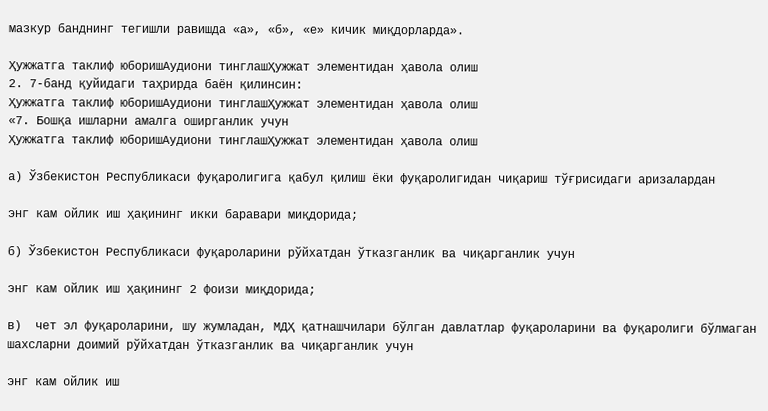мазкур банднинг тегишли равишда «а», «б», «е» кичик миқдорларда».

Ҳужжатга таклиф юборишАудиони тинглашҲужжат элементидан ҳавола олиш
2. 7-банд қуйидаги таҳрирда баён қилинсин:
Ҳужжатга таклиф юборишАудиони тинглашҲужжат элементидан ҳавола олиш
«7. Бошқа ишларни амалга оширганлик учун
Ҳужжатга таклиф юборишАудиони тинглашҲужжат элементидан ҳавола олиш

а) Ўзбекистон Республикаси фуқаролигига қабул қилиш ёки фуқаролигидан чиқариш тўғрисидаги аризалардан

энг кам ойлик иш ҳақининг икки баравари миқдорида;

б) Ўзбекистон Республикаси фуқароларини рўйхатдан ўтказганлик ва чиқарганлик учун

энг кам ойлик иш ҳақининг 2 фоизи миқдорида;

в)  чет эл фуқароларини, шу жумладан, МДҲ қатнашчилари бўлган давлатлар фуқароларини ва фуқаролиги бўлмаган шахсларни доимий рўйхатдан ўтказганлик ва чиқарганлик учун

энг кам ойлик иш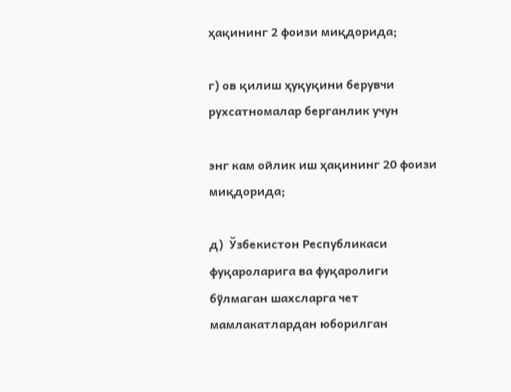ҳақининг 2 фоизи миқдорида;

г) ов қилиш ҳуқуқини берувчи рухсатномалар берганлик учун

энг кам ойлик иш ҳақининг 20 фоизи миқдорида;

д)  Ўзбекистон Республикаси фуқароларига ва фуқаролиги бўлмаган шахсларга чет мамлакатлардан юборилган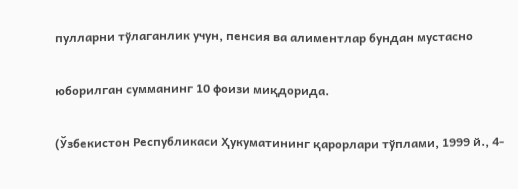пулларни тўлаганлик учун, пенсия ва алиментлар бундан мустасно

юборилган сумманинг 10 фоизи миқдорида.

(Ўзбекистон Республикаси Ҳукуматининг қарорлари тўплами, 1999 й., 4-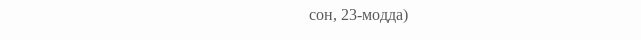сон, 23-модда)